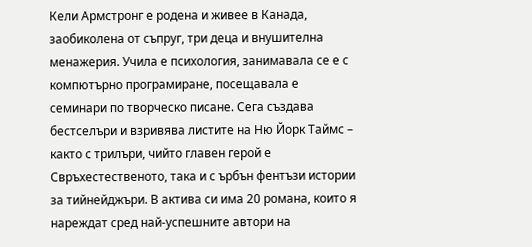Кели Армстронг е родена и живее в Канада, заобиколена от съпруг, три деца и внушителна менажерия. Учила е психология, занимавала се е с компютърно програмиране, посещавала е семинари по творческо писане. Сега създава бестселъри и взривява листите на Ню Йорк Таймс – както с трилъри, чийто главен герой е Свръхестественото, така и с ърбън фентъзи истории за тийнейджъри. В актива си има 20 романа, които я нареждат сред най-успешните автори на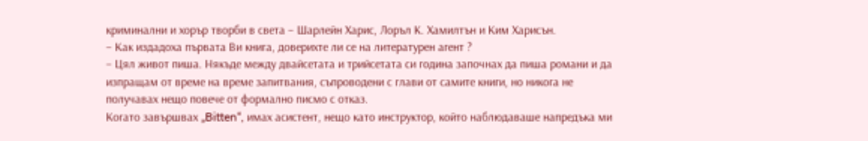криминални и хорър творби в света – Шарлейн Харис, Лоръл К. Хамилтън и Ким Харисън.
– Как издадоха първата Ви книга, доверихте ли се на литературен агент ?
– Цял живот пиша. Някъде между двайсетата и трийсетата си година започнах да пиша романи и да изпращам от време на време запитвания, съпроводени с глави от самите книги, но никога не получавах нещо повече от формално писмо с отказ.
Когато завършвах „Bitten“, имах асистент, нещо като инструктор, който наблюдаваше напредъка ми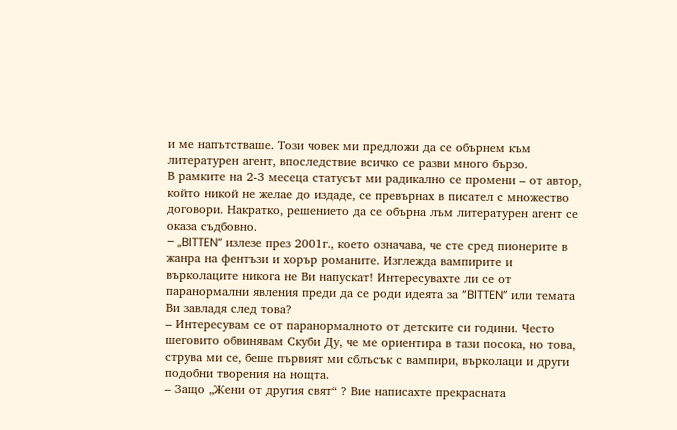и ме напътстваше. Този човек ми предложи да се обърнем към литературен агент, впоследствие всичко се разви много бързо.
В рамките на 2-3 месеца статусът ми радикално се промени – от автор, който никой не желае до издаде, се превърнах в писател с множество договори. Накратко, решението да се обърна лъм литературен агент се оказа съдбовно.
– „BITTEN“ излезе през 2001г., което означава, че сте сред пионерите в жанра на фентъзи и хорър романите. Изглежда вампирите и върколаците никога не Ви напускат! Интересувахте ли се от паранормални явления преди да се роди идеята за “BITTEN” или темата Ви завладя след това?
– Интересувам се от паранормалното от детските си години. Често шеговито обвинявам Скуби Ду, че ме ориентира в тази посока, но това, струва ми се, беше първият ми сблъсък с вампири, върколаци и други подобни творения на нощта.
– Защо „Жени от другия свят“ ? Вие написахте прекрасната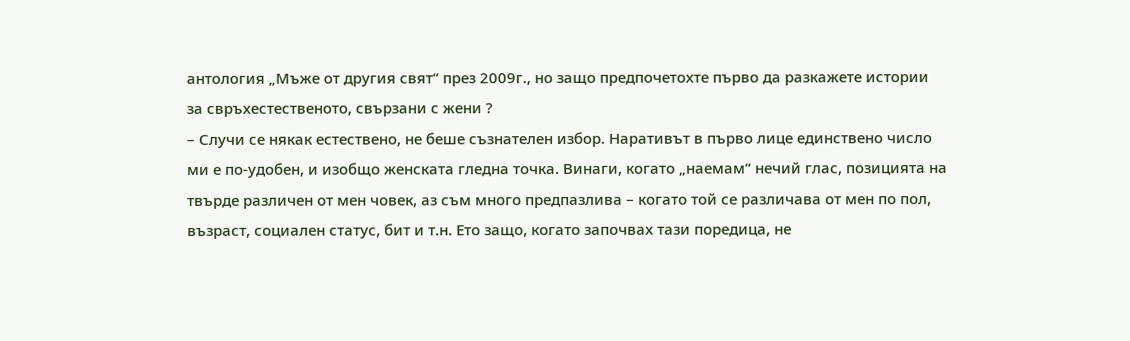антология „Мъже от другия свят“ през 2009г., но защо предпочетохте първо да разкажете истории за свръхестественото, свързани с жени ?
– Случи се някак естествено, не беше съзнателен избор. Наративът в първо лице единствено число ми е по-удобен, и изобщо женската гледна точка. Винаги, когато „наемам“ нечий глас, позицията на твърде различен от мен човек, аз съм много предпазлива – когато той се различава от мен по пол, възраст, социален статус, бит и т.н. Ето защо, когато започвах тази поредица, не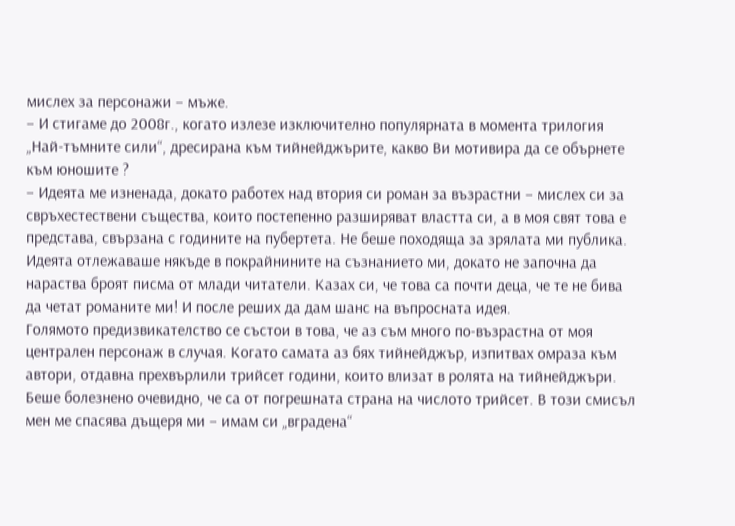мислех за персонажи – мъже.
– И стигаме до 2008г., когато излезе изключително популярната в момента трилогия „Най-тъмните сили“, дресирана към тийнейджърите, какво Ви мотивира да се обърнете към юношите ?
– Идеята ме изненада, докато работех над втория си роман за възрастни – мислех си за свръхестествени същества, които постепенно разширяват властта си, а в моя свят това е представа, свързана с годините на пубертета. Не беше походяща за зрялата ми публика. Идеята отлежаваше някъде в покрайнините на съзнанието ми, докато не започна да нараства броят писма от млади читатели. Казах си, че това са почти деца, че те не бива да четат романите ми! И после реших да дам шанс на въпросната идея.
Голямото предизвикателство се състои в това, че аз съм много по-възрастна от моя централен персонаж в случая. Когато самата аз бях тийнейджър, изпитвах омраза към автори, отдавна прехвърлили трийсет години, които влизат в ролята на тийнейджъри. Беше болезнено очевидно, че са от погрешната страна на числото трийсет. В този смисъл мен ме спасява дъщеря ми – имам си „вградена“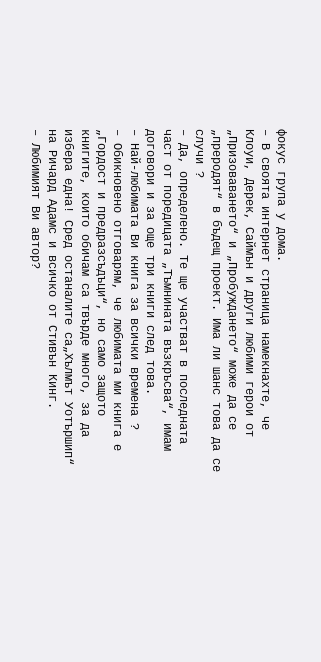фокус група у дома.
– В своята интернет страница намекнахте, че Клоуи, Дерек, Саймън и други любими герои от „Призоваването“ и „Пробуждането“ може да се „преродят“ в бъдещ проект. Има ли шанс това да се случи ?
– Да, определено. Те ще участват в последната част от поредицата „Тъмнината възкръсва“, имам договори и за още три книги след това.
– Най-любимата Ви книга за всички времена ?
– Обикновено отговарям, че любимата ми книга е „Гордост и предразсъдъци“, но само защото книгите, които обичам са твърде много, за да избера една! Сред останалите са„Хълмът Уотършип“ на Ричард Адамс и всичко от Стивън Кинг.
– Любимият Ви автор?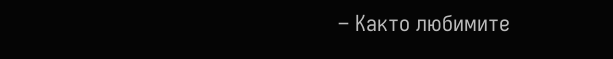– Както любимите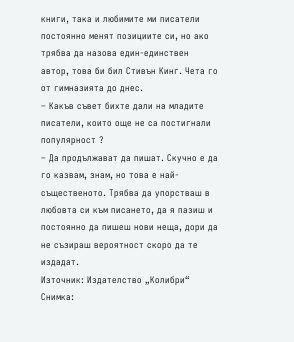книги, така и любимите ми писатели постоянно менят позициите си, но ако трябва да назова един-единствен автор, това би бил Стивън Кинг. Чета го от гимназията до днес.
– Какъв съвет бихте дали на младите писатели, които още не са постигнали популярност ?
– Да продължават да пишат. Скучно е да го казвам, знам, но това е най-същественото. Трябва да упорстваш в любовта си към писането, да я пазиш и постоянно да пишеш нови неща, дори да не съзираш вероятност скоро да те издадат.
Източник: Издателство „Колибри“
Снимка: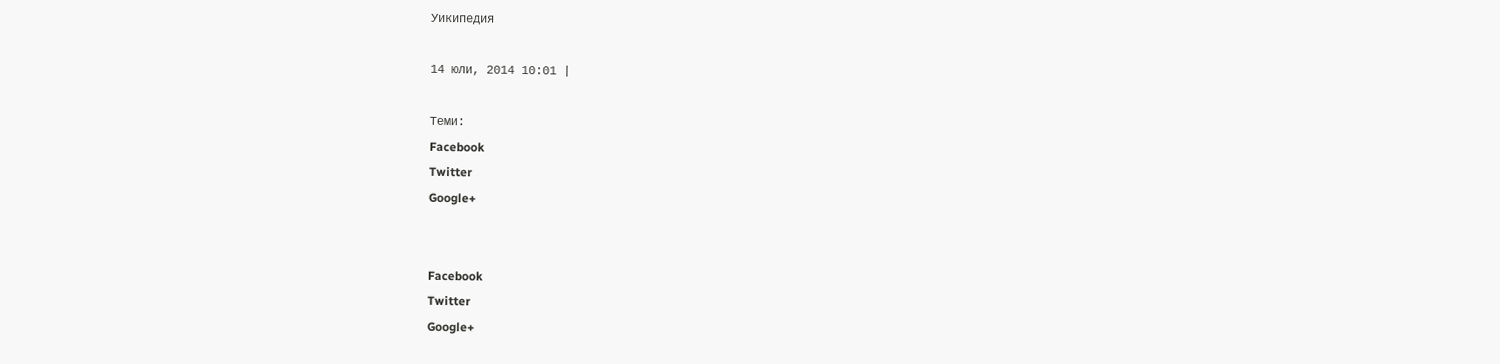Уикипедия

14 юли, 2014 10:01 |

Теми:
Facebook
Twitter
Google+


Facebook
Twitter
Google+